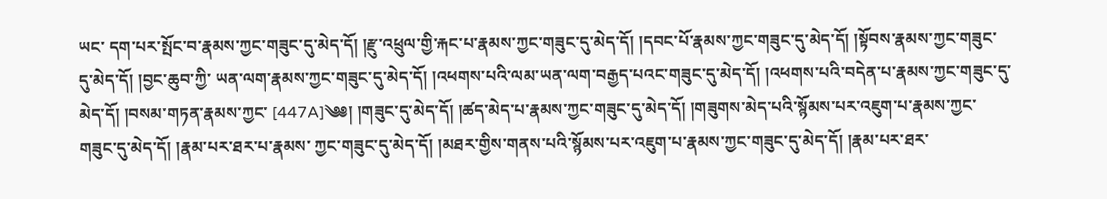ཡང་ དག་པར་སྤོང་བ་རྣམས་ཀྱང་གཟུང་དུ་མེད་དོ། །རྫུ་འཕྲུལ་གྱི་རྐང་པ་རྣམས་ཀྱང་གཟུང་དུ་མེད་དོ། །དབང་པོ་རྣམས་ཀྱང་གཟུང་དུ་མེད་དོ། །སྟོབས་རྣམས་ཀྱང་གཟུང་དུ་མེད་དོ། །བྱང་ཆུབ་ཀྱི་ ཡན་ལག་རྣམས་ཀྱང་གཟུང་དུ་མེད་དོ། །འཕགས་པའི་ལམ་ཡན་ལག་བརྒྱད་པའང་གཟུང་དུ་མེད་དོ། །འཕགས་པའི་བདེན་པ་རྣམས་ཀྱང་གཟུང་དུ་མེད་དོ། །བསམ་གཏན་རྣམས་ཀྱང་ [447A]༄༅། །གཟུང་དུ་མེད་དོ། །ཚད་མེད་པ་རྣམས་ཀྱང་གཟུང་དུ་མེད་དོ། །གཟུགས་མེད་པའི་སྙོམས་པར་འཇུག་པ་རྣམས་ཀྱང་གཟུང་དུ་མེད་དོ། །རྣམ་པར་ཐར་པ་རྣམས་ ཀྱང་གཟུང་དུ་མེད་དོ། །མཐར་གྱིས་གནས་པའི་སྙོམས་པར་འཇུག་པ་རྣམས་ཀྱང་གཟུང་དུ་མེད་དོ། །རྣམ་པར་ཐར་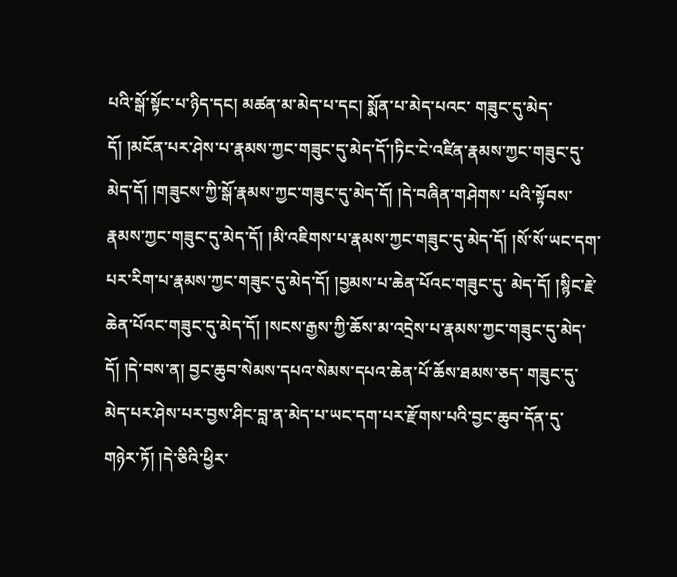པའི་སྒོ་སྟོང་པ་ཉིད་དང། མཚན་མ་མེད་པ་དང། སྨོན་པ་མེད་པའང་ གཟུང་དུ་མེད་དོ། །མངོན་པར་ཤེས་པ་རྣམས་ཀྱང་གཟུང་དུ་མེད་དོ་།ཏིང་ངེ་འཛིན་རྣམས་ཀྱང་གཟུང་དུ་མེད་དོ། །གཟུངས་ཀྱི་སྒོ་རྣམས་ཀྱང་གཟུང་དུ་མེད་དོ། །དེ་བཞིན་གཤེགས་ པའི་སྟོབས་རྣམས་ཀྱང་གཟུང་དུ་མེད་དོ། །མི་འཇིགས་པ་རྣམས་ཀྱང་གཟུང་དུ་མེད་དོ། །སོ་སོ་ཡང་དག་པར་རིག་པ་རྣམས་ཀྱང་གཟུང་དུ་མེད་དོ། །བྱམས་པ་ཆེན་པོའང་གཟུང་དུ་ མེད་དོ། །སྙིང་རྗེ་ཆེན་པོའང་གཟུང་དུ་མེད་དོ། །སངས་རྒྱས་ཀྱི་ཆོས་མ་འདྲེས་པ་རྣམས་ཀྱང་གཟུང་དུ་མེད་དོ། །དེ་བས་ན། བྱང་ཆུབ་སེམས་དཔའ་སེམས་དཔའ་ཆེན་པོ་ཆོས་ཐམས་ཅད་ གཟུང་དུ་མེད་པར་ཤེས་པར་བྱས་ཤིང་བླ་ན་མེད་པ་ཡང་དག་པར་རྫོགས་པའི་བྱང་ཆུབ་དོན་དུ་གཉེར་ཏོ། །དེ་ཅིའི་ཕྱིར་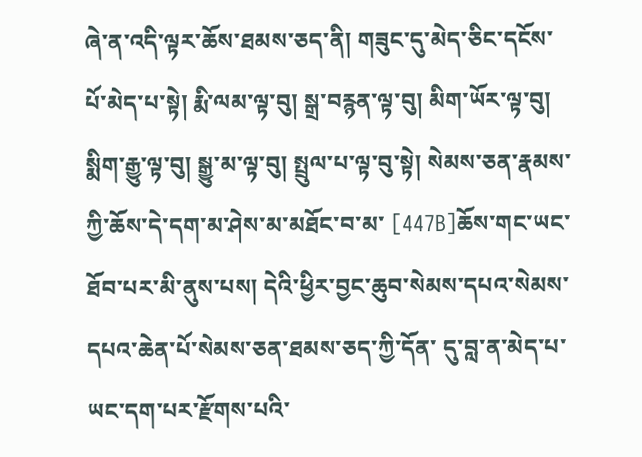ཞེ་ན་འདི་ལྟར་ཆོས་ཐམས་ཅད་ནི། གཟུང་དུ་མེད་ཅིང་དངོས་ པོ་མེད་པ་སྟེ། རྨི་ལམ་ལྟ་བུ། སྒྲ་བརྙན་ལྟ་བུ། མིག་ཡོར་ལྟ་བུ། སྨིག་རྒྱུ་ལྟ་བུ། སྒྱུ་མ་ལྟ་བུ། སྤྲུལ་པ་ལྟ་བུ་སྟེ། སེམས་ཅན་རྣམས་ཀྱི་ཆོས་དེ་དག་མ་ཤེས་མ་མཐོང་བ་མ་ [447B]ཆོས་གང་ཡང་ཐོབ་པར་མི་ནུས་པས། དེའི་ཕྱིར་བྱང་ཆུབ་སེམས་དཔའ་སེམས་དཔའ་ཆེན་པོ་སེམས་ཅན་ཐམས་ཅད་ཀྱི་དོན་ དུ་བླ་ན་མེད་པ་ཡང་དག་པར་རྫོགས་པའི་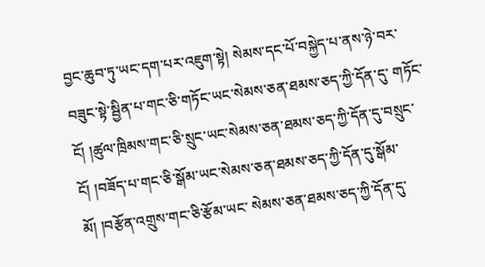བྱང་ཆུབ་ཏུ་ཡང་དག་པར་འཇུག་སྟེ། སེམས་དང་པོ་བསྐྱེད་པ་ནས་ཉེ་བར་བཟུང་སྟེ་སྦྱིན་པ་གང་ཅི་གཏོང་ཡང་སེམས་ཅན་ཐམས་ཅད་ཀྱི་དོན་དུ་ གཏོང་ངོ། །ཚུལ་ཁྲིམས་གང་ཅི་སྲུང་ཡང་སེམས་ཅན་ཐམས་ཅད་ཀྱི་དོན་དུ་བསྲུང་ངོ། །བཟོད་པ་གང་ཅི་སྒོམ་ཡང་སེམས་ཅན་ཐམས་ཅད་ཀྱི་དོན་དུ་སྒོམ་མོ། །བརྩོན་འགྲུས་གང་ཅི་རྩོམ་ཡང་ སེམས་ཅན་ཐམས་ཅད་ཀྱི་དོན་དུ་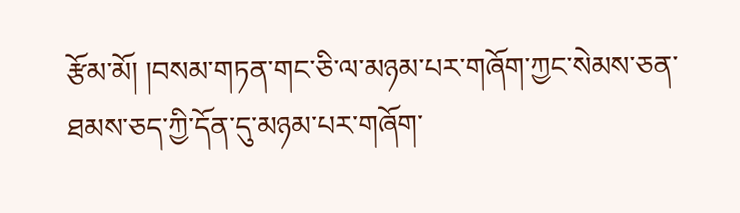རྩོམ་མོ། །བསམ་གཏན་གང་ཅི་ལ་མཉམ་པར་གཞོག་ཀྱང་སེམས་ཅན་ཐམས་ཅད་ཀྱི་དོན་དུ་མཉམ་པར་གཞོག་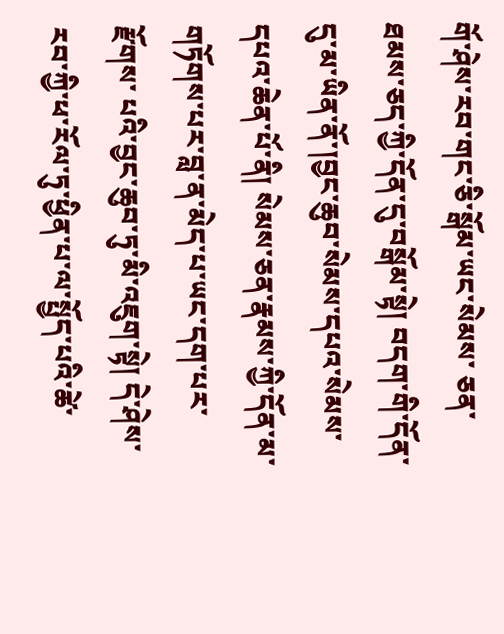གོ་ཤེས་རབ་གང་ཅི་སྒོམ་ཡང་སེམས་ ཅན་ཐམས་ཅད་ཀྱི་དོན་དུ་བསྒོམ་སྟེ། བདག་གི་དོན་དུ་མ་ཡིན་ནོ་།བྱང་ཆུབ་སེམས་དཔའ་སེམས་དཔའ་ཆེན་པོ་ནི། སེམས་ཅན་རྣམས་ཀྱི་དོན་མ་གཏོགས་པར་བླ་ན་མེད་པ་ཡང་དག་པར་རྫོགས་ པའི་བྱང་ཆུབ་ཏུ་མི་འཇུག་སྟེ། དེ་ཤེས་རབ་ཀྱི་ཕ་རོལ་ཏུ་ཕྱིན་པ་ལ་སྤྱོད་པའི་ཚེ་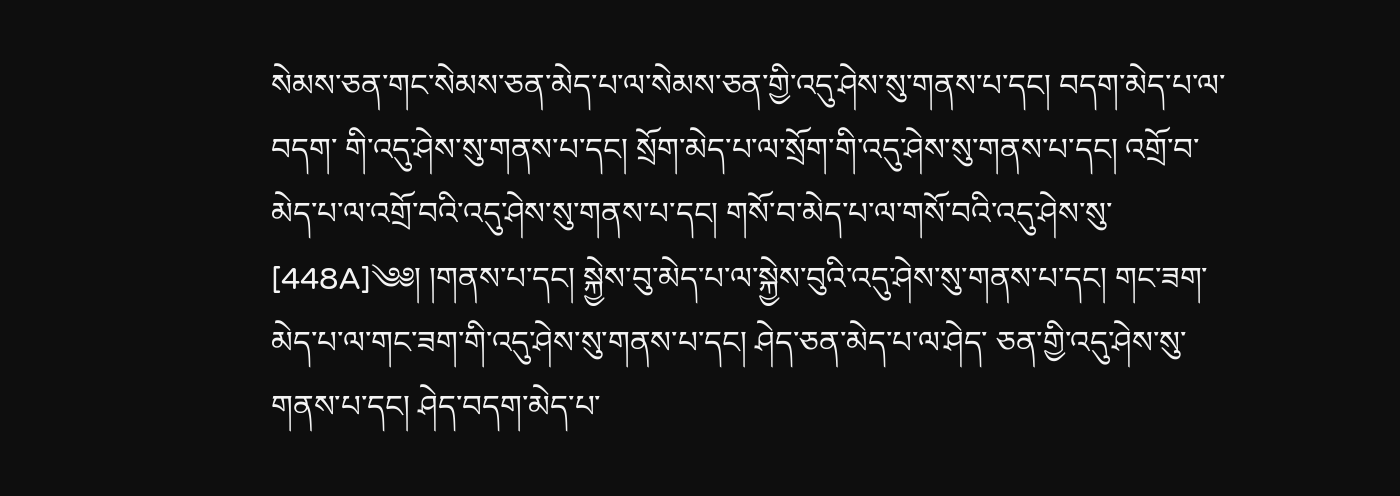སེམས་ཅན་གང་སེམས་ཅན་མེད་པ་ལ་སེམས་ཅན་གྱི་འདུ་ཤེས་སུ་གནས་པ་དང། བདག་མེད་པ་ལ་བདག་ གི་འདུ་ཤེས་སུ་གནས་པ་དང། སྲོག་མེད་པ་ལ་སྲོག་གི་འདུ་ཤེས་སུ་གནས་པ་དང། འགྲོ་བ་མེད་པ་ལ་འགྲོ་བའི་འདུ་ཤེས་སུ་གནས་པ་དང། གསོ་བ་མེད་པ་ལ་གསོ་བའི་འདུ་ཤེས་སུ་ [448A]༄༅། །གནས་པ་དང། སྐྱེས་བུ་མེད་པ་ལ་སྐྱེས་བུའི་འདུ་ཤེས་སུ་གནས་པ་དང། གང་ཟག་མེད་པ་ལ་གང་ཟག་གི་འདུ་ཤེས་སུ་གནས་པ་དང། ཤེད་ཅན་མེད་པ་ལ་ཤེད་ ཅན་གྱི་འདུ་ཤེས་སུ་གནས་པ་དང། ཤེད་བདག་མེད་པ་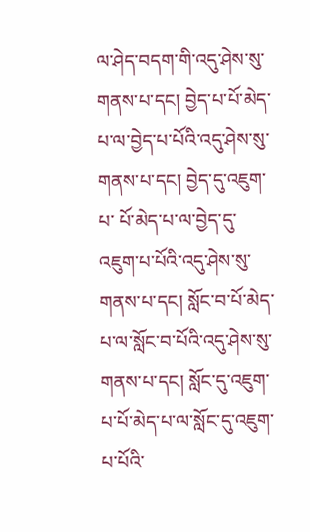ལ་ཤེད་བདག་གི་འདུ་ཤེས་སུ་གནས་པ་དང། བྱེད་པ་པོ་མེད་པ་ལ་བྱེད་པ་པོའི་འདུ་ཤེས་སུ་གནས་པ་དང། བྱེད་དུ་འཇུག་པ་ པོ་མེད་པ་ལ་བྱེད་དུ་འཇུག་པ་པོའི་འདུ་ཤེས་སུ་གནས་པ་དང། སློང་བ་པོ་མེད་པ་ལ་སློང་བ་པོའི་འདུ་ཤེས་སུ་གནས་པ་དང། སློང་དུ་འཇུག་པ་པོ་མེད་པ་ལ་སློང་དུ་འཇུག་པ་པོའི་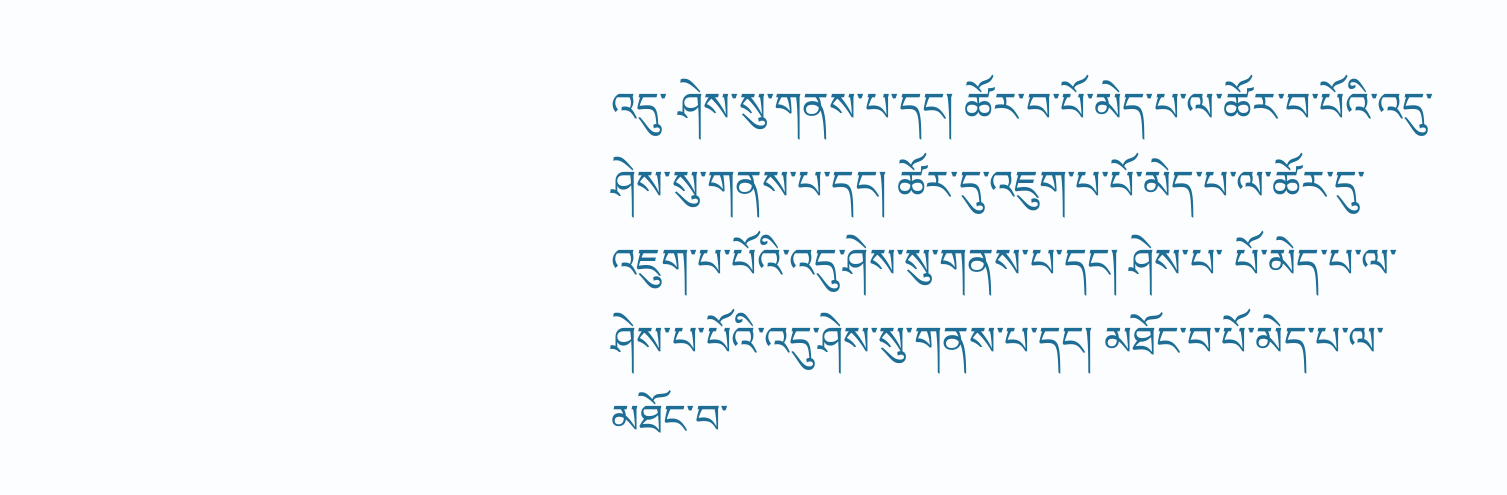འདུ་ ཤེས་སུ་གནས་པ་དང། ཚོར་བ་པོ་མེད་པ་ལ་ཚོར་བ་པོའི་འདུ་ཤེས་སུ་གནས་པ་དང། ཚོར་དུ་འཇུག་པ་པོ་མེད་པ་ལ་ཚོར་དུ་འཇུག་པ་པོའི་འདུ་ཤེས་སུ་གནས་པ་དང། ཤེས་པ་ པོ་མེད་པ་ལ་ཤེས་པ་པོའི་འདུ་ཤེས་སུ་གནས་པ་དང། མཐོང་བ་པོ་མེད་པ་ལ་མཐོང་བ་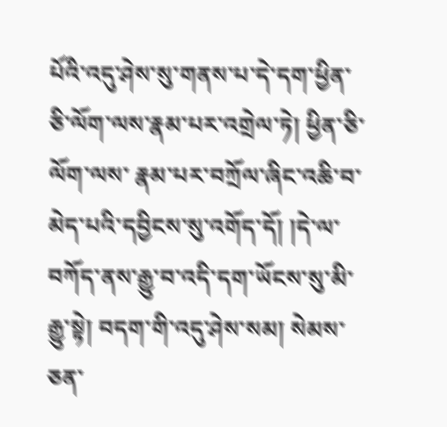པོའི་འདུ་ཤེས་སུ་གནས་པ་དེ་དག་ཕྱིན་ཅི་ལོག་ལས་རྣམ་པར་འགྲེལ་ཏེ། ཕྱིན་ཅི་ལོག་ལས་ རྣམ་པར་བཀྲོལ་ཞིང་འཆི་བ་མེད་པའི་དབྱིངས་སུ་འགོད་དོ། །དེ་ལ་བཀོད་ནས་རྒྱུ་བ་འདི་དག་ཡོངས་སུ་མི་རྒྱུ་སྟེ། བདག་གི་འདུ་ཤེས་སམ། སེམས་ཅན་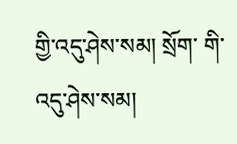གྱི་འདུ་ཤེས་སམ། སྲོག་ གི་འདུ་ཤེས་སམ།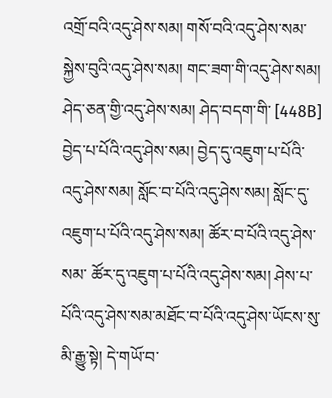འགྲོ་བའི་འདུ་ཤེས་སམ། གསོ་བའི་འདུ་ཤེས་སམ་སྐྱེས་བུའི་འདུ་ཤེས་སམ། གང་ཟག་གི་འདུ་ཤེས་སམ། ཤེད་ཅན་གྱི་འདུ་ཤེས་སམ། ཤེད་བདག་གི་ [448B] བྱེད་པ་པོའི་འདུ་ཤེས་སམ། བྱེད་དུ་འཇུག་པ་པོའི་འདུ་ཤེས་སམ། སློང་བ་པོའི་འདུ་ཤེས་སམ། སློང་དུ་འཇུག་པ་པོའི་འདུ་ཤེས་སམ། ཚོར་བ་པོའི་འདུ་ཤེས་སམ་ ཚོར་དུ་འཇུག་པ་པོའི་འདུ་ཤེས་སམ། ཤེས་པ་པོའི་འདུ་ཤེས་སམ་མཐོང་བ་པོའི་འདུ་ཤེས་ཡོངས་སུ་མི་རྒྱུ་སྟེ། དེ་གཡོ་བ་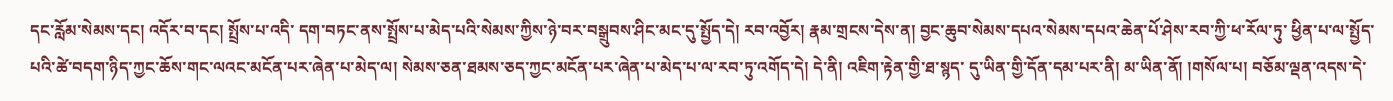དང་རློམ་སེམས་དང། འདོར་བ་དང། སྤྲོས་པ་འདི་ དག་བཏང་ནས་སྤྲོས་པ་མེད་པའི་སེམས་ཀྱིས་ཉེ་བར་བསྒྲུབས་ཤིང་མང་དུ་སྤྱོད་དེ། རབ་འབྱོར། རྣམ་གྲངས་དེས་ན། བྱང་ཆུབ་སེམས་དཔའ་སེམས་དཔའ་ཆེན་པོ་ཤེས་རབ་ཀྱི་ཕ་རོལ་ཏུ་ ཕྱིན་པ་ལ་སྤྱོད་པའི་ཚེ་བདག་ཉིད་ཀྱང་ཆོས་གང་ལའང་མངོན་པར་ཞེན་པ་མེད་ལ། སེམས་ཅན་ཐམས་ཅད་ཀྱང་མངོན་པར་ཞེན་པ་མེད་པ་ལ་རབ་ཏུ་འགོད་དེ། དེ་ནི། འཇིག་རྟེན་གྱི་ཐ་སྙད་ དུ་ཡིན་གྱི་དོན་དམ་པར་ནི། མ་ཡིན་ནོ། །གསོལ་པ། བཅོམ་ལྡན་འདས་དེ་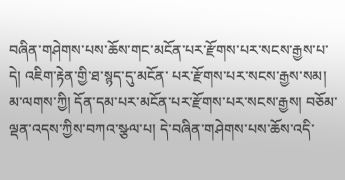བཞིན་གཤེགས་པས་ཆོས་གང་མངོན་པར་རྫོགས་པར་སངས་རྒྱས་པ་དེ། འཇིག་རྟེན་གྱི་ཐ་སྙད་དུ་མངོན་ པར་རྫོགས་པར་སངས་རྒྱས་སམ། མ་ལགས་ཀྱི། དོན་དམ་པར་མངོན་པར་རྫོགས་པར་སངས་རྒྱས། བཅོམ་ལྡན་འདས་ཀྱིས་བཀའ་སྩལ་པ། དེ་བཞིན་གཤེགས་པས་ཆོས་འདི་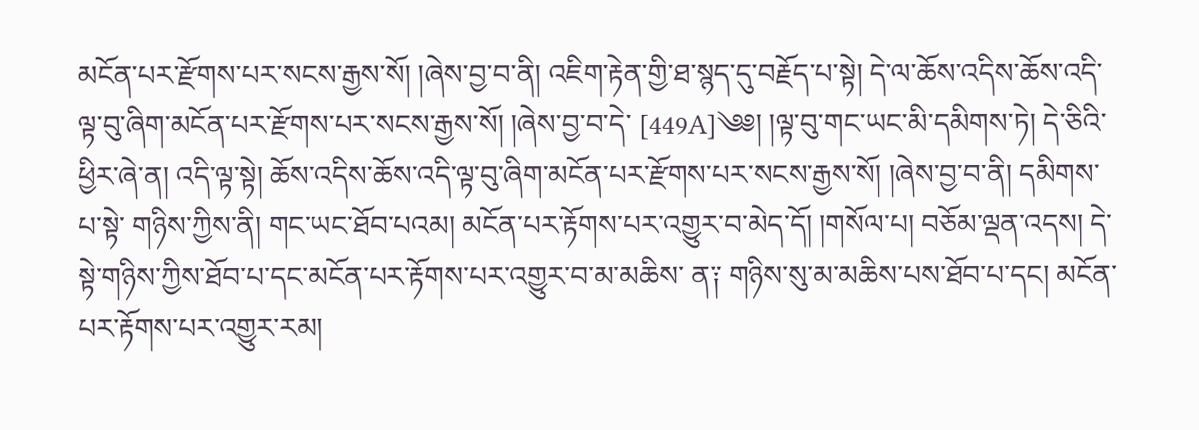མངོན་པར་རྫོགས་པར་སངས་རྒྱས་སོ། །ཞེས་བྱ་བ་ནི། འཇིག་རྟེན་གྱི་ཐ་སྙད་དུ་བརྗོད་པ་སྟེ། དེ་ལ་ཆོས་འདིས་ཆོས་འདི་ལྟ་བུ་ཞིག་མངོན་པར་རྫོགས་པར་སངས་རྒྱས་སོ། །ཞེས་བྱ་བ་དེ་ [449A]༄༅། །ལྟ་བུ་གང་ཡང་མི་དམིགས་ཏེ། དེ་ཅིའི་ཕྱིར་ཞེ་ན། འདི་ལྟ་སྟེ། ཆོས་འདིས་ཆོས་འདི་ལྟ་བུ་ཞིག་མངོན་པར་རྫོགས་པར་སངས་རྒྱས་སོ། །ཞེས་བྱ་བ་ནི། དམིགས་པ་སྟེ་ གཉིས་ཀྱིས་ནི། གང་ཡང་ཐོབ་པའམ། མངོན་པར་རྟོགས་པར་འགྱུར་བ་མེད་དོ། །གསོལ་པ། བཅོམ་ལྡན་འདས། དེ་སྟེ་གཉིས་ཀྱིས་ཐོབ་པ་དང་མངོན་པར་རྟོགས་པར་འགྱུར་བ་མ་མཆིས་ ན༑ གཉིས་སུ་མ་མཆིས་པས་ཐོབ་པ་དང། མངོན་པར་རྟོགས་པར་འགྱུར་རམ།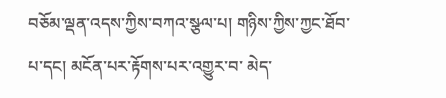བཅོམ་ལྡན་འདས་ཀྱིས་བཀའ་སྩལ་པ། གཉིས་ཀྱིས་ཀྱང་ཐོབ་པ་དང། མངོན་པར་རྟོགས་པར་འགྱུར་བ་ མེད་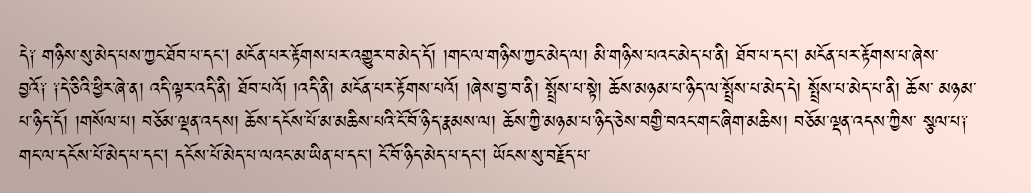དེ༑ གཉིས་སུ་མེད་པས་ཀྱང་ཐོབ་པ་དང། མངོན་པར་རྟོགས་པར་འགྱུར་བ་མེད་དོ། །གང་ལ་གཉིས་ཀྱང་མེད་ལ། མི་གཉིས་པའང་མེད་པ་ནི། ཐོབ་པ་དང། མངོན་པར་རྟོགས་པ་ཞེས་ བྱའོ༑ ༑དེ་ཅིའི་ཕྱིར་ཞེ་ན། འདི་ལྟར་འདི་ནི། ཐོབ་པའོ། །འདི་ནི། མངོན་པར་རྟོགས་པའོ། །ཞེས་བྱ་བ་ནི། སྤྲོས་པ་སྟེ། ཆོས་མཉམ་པ་ཉིད་ལ་སྤྲོས་པ་མེད་དེ། སྤྲོས་པ་མེད་པ་ནི། ཆོས་ མཉམ་པ་ཉིད་དོ། །གསོལ་པ། བཅོམ་ལྡན་འདས། ཆོས་དངོས་པོ་མ་མཆིས་པའི་ངོ་བོ་ཉིད་རྣམས་ལ། ཆོས་ཀྱི་མཉམ་པ་ཉིད་ཅེས་བགྱི་བའང་གང་ཞིག་མཆིས། བཅོམ་ལྡན་འདས་ཀྱིས་ སྩལ་པ༑ གང་ལ་དངོས་པོ་མེད་པ་དང། དངོས་པོ་མེད་པ་ལའང་མ་ཡིན་པ་དང། ངོ་བོ་ཉིད་མེད་པ་དང། ཡོངས་སུ་བརྗོད་པ་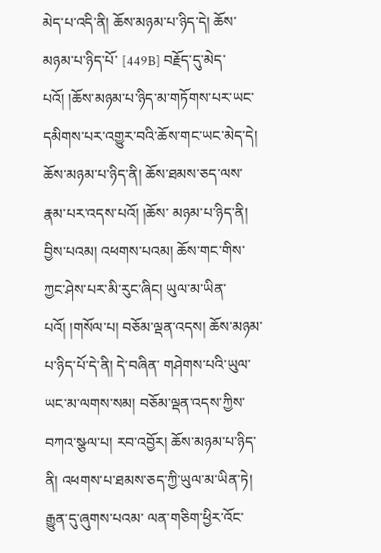མེད་པ་འདི་ནི། ཆོས་མཉམ་པ་ཉིད་དེ། ཆོས་མཉམ་པ་ཉིད་པོ་ [449B] བརྗོད་དུ་མེད་པའོ། །ཆོས་མཉམ་པ་ཉིད་མ་གཏོགས་པར་ཡང་དམིགས་པར་འགྱུར་བའི་ཆོས་གང་ཡང་མེད་དེ། ཆོས་མཉམ་པ་ཉིད་ནི། ཆོས་ཐམས་ཅད་ལས་རྣམ་པར་འདས་པའོ། །ཆོས་ མཉམ་པ་ཉིད་ནི། བྱིས་པའམ། འཕགས་པའམ། ཆོས་གང་གིས་ཀྱང་ཤེས་པར་མི་རུང་ཞིང། ཡུལ་མ་ཡིན་པའོ། །གསོལ་པ། བཅོམ་ལྡན་འདས། ཆོས་མཉམ་པ་ཉིད་པོ་དེ་ནི། དེ་བཞིན་ གཤེགས་པའི་ཡུལ་ཡང་མ་ལགས་སམ། བཅོམ་ལྡན་འདས་ཀྱིས་བཀའ་སྩལ་པ། རབ་འབྱོར། ཆོས་མཉམ་པ་ཉིད་ནི། འཕགས་པ་ཐམས་ཅད་ཀྱི་ཡུལ་མ་ཡིན་ཏེ། རྒྱུན་དུ་ཞུགས་པའམ་ ལན་གཅིག་ཕྱིར་འོང་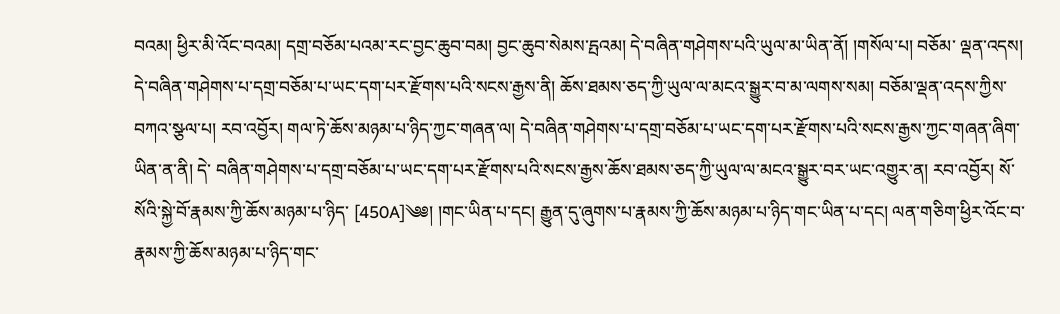བའམ། ཕྱིར་མི་འོང་བའམ། དགྲ་བཅོམ་པའམ་རང་བྱང་ཆུབ་བམ། བྱང་ཆུབ་སེམས་དྤའམ། དེ་བཞིན་གཤེགས་པའི་ཡུལ་མ་ཡིན་ནོ། །གསོལ་པ། བཅོམ་ ལྡན་འདས། དེ་བཞིན་གཤེགས་པ་དགྲ་བཅོམ་པ་ཡང་དག་པར་རྫོགས་པའི་སངས་རྒྱས་ནི། ཆོས་ཐམས་ཅད་ཀྱི་ཡུལ་ལ་མངའ་སྒྱུར་བ་མ་ལགས་སམ། བཅོམ་ལྡན་འདས་ཀྱིས་ བཀའ་སྩལ་པ། རབ་འབྱོར། གལ་ཏེ་ཆོས་མཉམ་པ་ཉིད་ཀྱང་གཞན་ལ། དེ་བཞིན་གཤེགས་པ་དགྲ་བཅོམ་པ་ཡང་དག་པར་རྫོགས་པའི་སངས་རྒྱས་ཀྱང་གཞན་ཞིག་ཡིན་ན་ནི། དེ་ བཞིན་གཤེགས་པ་དགྲ་བཅོམ་པ་ཡང་དག་པར་རྫོགས་པའི་སངས་རྒྱས་ཆོས་ཐམས་ཅད་ཀྱི་ཡུལ་ལ་མངའ་སྒྱུར་བར་ཡང་འགྱུར་ན། རབ་འབྱོར། སོ་སོའི་སྐྱེ་བོ་རྣམས་ཀྱི་ཆོས་མཉམ་པ་ཉིད་ [450A]༄༅། །གང་ཡིན་པ་དང། རྒྱུན་དུ་ཞུགས་པ་རྣམས་ཀྱི་ཆོས་མཉམ་པ་ཉིད་གང་ཡིན་པ་དང། ལན་གཅིག་ཕྱིར་འོང་བ་རྣམས་ཀྱི་ཆོས་མཉམ་པ་ཉིད་གང་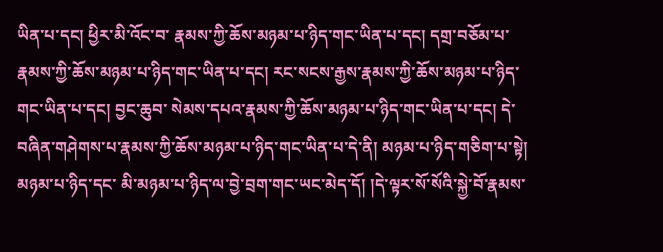ཡིན་པ་དང། ཕྱིར་མི་འོང་བ་ རྣམས་ཀྱི་ཆོས་མཉམ་པ་ཉིད་གང་ཡིན་པ་དང། དགྲ་བཅོམ་པ་རྣམས་ཀྱི་ཆོས་མཉམ་པ་ཉིད་གང་ཡིན་པ་དང། རང་སངས་རྒྱས་རྣམས་ཀྱི་ཆོས་མཉམ་པ་ཉིད་གང་ཡིན་པ་དང། བྱང་ཆུབ་ སེམས་དཔའ་རྣམས་ཀྱི་ཆོས་མཉམ་པ་ཉིད་གང་ཡིན་པ་དང། དེ་བཞིན་གཤེགས་པ་རྣམས་ཀྱི་ཆོས་མཉམ་པ་ཉིད་གང་ཡིན་པ་དེ་ནི། མཉམ་པ་ཉིད་གཅིག་པ་སྟེ། མཉམ་པ་ཉིད་དང་ མི་མཉམ་པ་ཉིད་ལ་བྱེ་བྲག་གང་ཡང་མེད་དོ། །དེ་ལྟར་སོ་སོའི་སྐྱེ་བོ་རྣམས་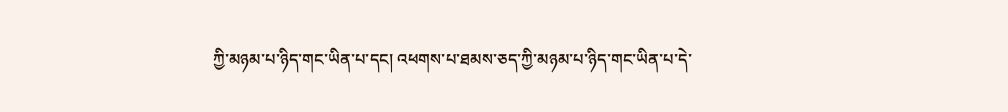ཀྱི་མཉམ་པ་ཉིད་གང་ཡིན་པ་དང། འཕགས་པ་ཐམས་ཅད་ཀྱི་མཉམ་པ་ཉིད་གང་ཡིན་པ་དེ་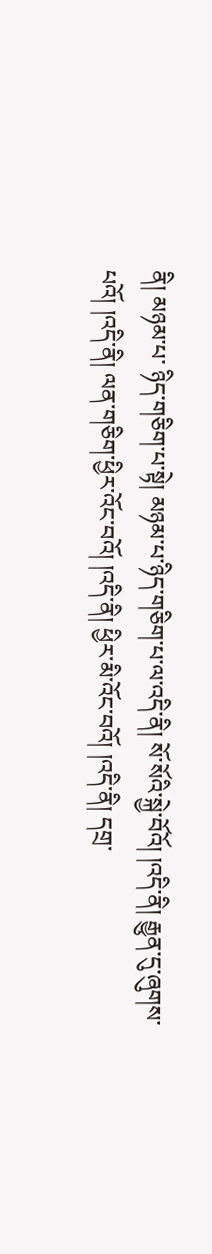ནི། མཉམ་པ་ ཉིད་གཅིག་པ་སྟེ། མཉམ་པ་ཉིད་གཅིག་པ་ལ་འདི་ནི། སོ་སོའི་སྐྱེ་བོའོ། །འདི་ནི། རྒྱུན་དུ་ཞུགས་པའོ། །འདི་ནི། ལན་གཅིག་ཕྱིར་འོང་བའོ། །འདི་ནི། ཕྱིར་མི་འོང་བའོ། །འདི་ནི། དགྲ་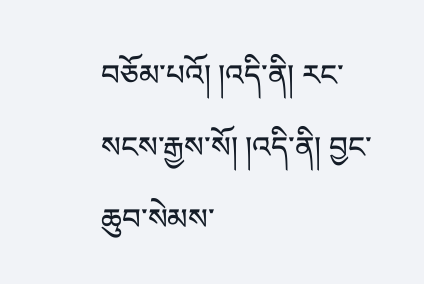བཅོམ་པའོ། །འདི་ནི། རང་སངས་རྒྱས་སོ། །འདི་ནི། བྱང་ཆུབ་སེམས་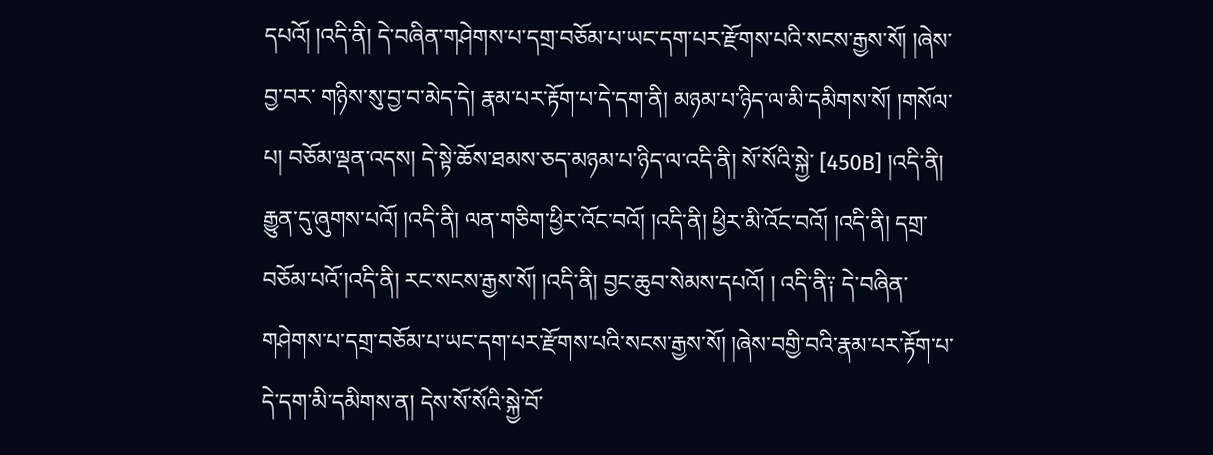དཔའོ། །འདི་ནི། དེ་བཞིན་གཤེགས་པ་དགྲ་བཅོམ་པ་ཡང་དག་པར་རྫོགས་པའི་སངས་རྒྱས་སོ། །ཞེས་བྱ་བར་ གཉིས་སུ་བྱ་བ་མེད་དེ། རྣམ་པར་རྟོག་པ་དེ་དག་ནི། མཉམ་པ་ཉིད་ལ་མི་དམིགས་སོ། །གསོལ་པ། བཅོམ་ལྡན་འདས། དེ་སྟེ་ཆོས་ཐམས་ཅད་མཉམ་པ་ཉིད་ལ་འདི་ནི། སོ་སོའི་སྐྱེ་ [450B] །འདི་ནི། རྒྱུན་དུ་ཞུགས་པའོ། །འདི་ནི། ལན་གཅིག་ཕྱིར་འོང་བའོ། །འདི་ནི། ཕྱིར་མི་འོང་བའོ། །འདི་ནི། དགྲ་བཅོམ་པའོ་།འདི་ནི། རང་སངས་རྒྱས་སོ། །འདི་ནི། བྱང་ཆུབ་སེམས་དཔའོ། ། འདི་ནི༑ དེ་བཞིན་གཤེགས་པ་དགྲ་བཅོམ་པ་ཡང་དག་པར་རྫོགས་པའི་སངས་རྒྱས་སོ། །ཞེས་བགྱི་བའི་རྣམ་པར་རྟོག་པ་དེ་དག་མི་དམིགས་ན། དེས་སོ་སོའི་སྐྱེ་བོ་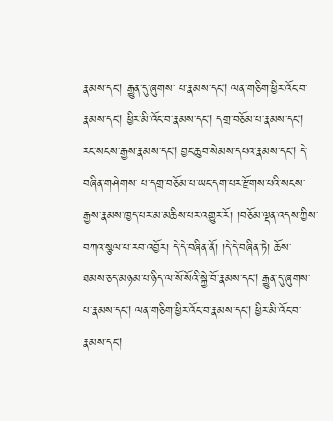རྣམས་དང། རྒྱུན་དུ་ཞུགས་ པ་རྣམས་དང། ལན་གཅིག་ཕྱིར་འོང་བ་རྣམས་དང། ཕྱིར་མི་འོང་བ་རྣམས་དང། དགྲ་བཅོམ་པ་རྣམས་དང། རང་སངས་རྒྱས་རྣམས་དང། བྱང་ཆུབ་སེམས་དཔའ་རྣམས་དང། དེ་བཞིན་གཤེགས་ པ་དགྲ་བཅོམ་པ་ཡང་དག་པར་རྫོགས་པའི་སངས་རྒྱས་རྣམས་ཁྱད་པར་མ་མཆིས་པར་འགྱུར་རོ། །བཅོམ་ལྡན་འདས་ཀྱིས་བཀའ་སྩལ་པ་རབ་འབྱོར། དེ་དེ་བཞིན་ནོ། །དེ་དེ་བཞིན་ཏེ། ཆོས་ ཐམས་ཅད་མཉམ་པ་ཉིད་ལ་སོ་སོའི་སྐྱེ་བོ་རྣམས་དང། རྒྱུན་དུ་ཞུགས་པ་རྣམས་དང། ལན་གཅིག་ཕྱིར་འོང་བ་རྣམས་དང། ཕྱིར་མི་འོང་བ་རྣམས་དང།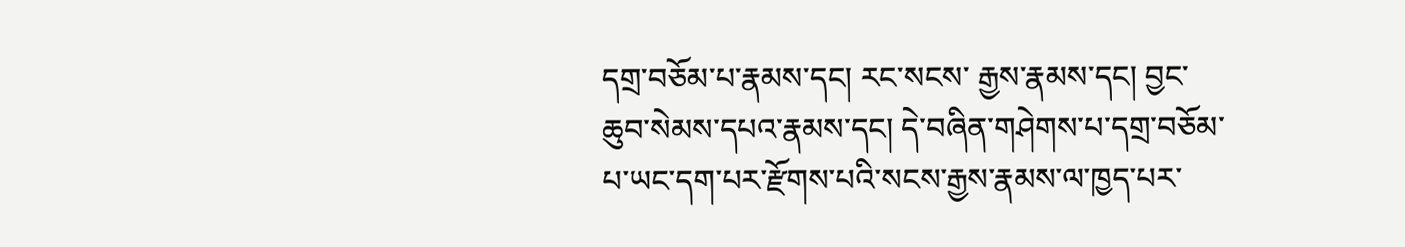དགྲ་བཅོམ་པ་རྣམས་དང། རང་སངས་ རྒྱས་རྣམས་དང། བྱང་ཆུབ་སེམས་དཔའ་རྣམས་དང། དེ་བཞིན་གཤེགས་པ་དགྲ་བཅོམ་པ་ཡང་དག་པར་རྫོགས་པའི་སངས་རྒྱས་རྣམས་ལ་ཁྱད་པར་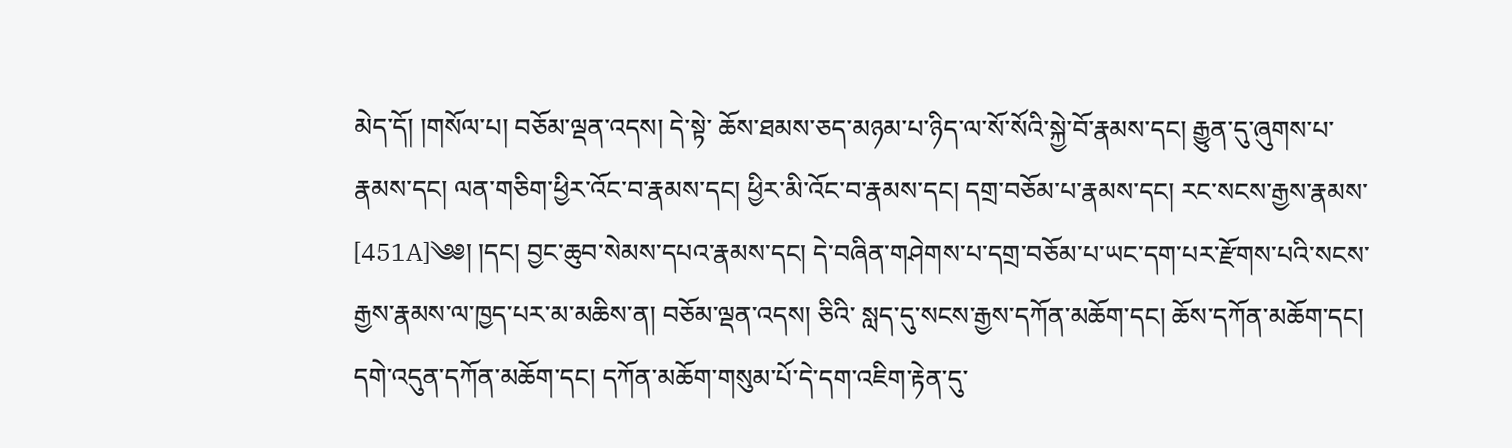མེད་དོ། །གསོལ་པ། བཅོམ་ལྡན་འདས། དེ་སྟེ་ ཆོས་ཐམས་ཅད་མཉམ་པ་ཉིད་ལ་སོ་སོའི་སྐྱེ་བོ་རྣམས་དང། རྒྱུན་དུ་ཞུགས་པ་རྣམས་དང། ལན་གཅིག་ཕྱིར་འོང་བ་རྣམས་དང། ཕྱིར་མི་འོང་བ་རྣམས་དང། དགྲ་བཅོམ་པ་རྣམས་དང། རང་སངས་རྒྱས་རྣམས་ [451A]༄༅། །དང། བྱང་ཆུབ་སེམས་དཔའ་རྣམས་དང། དེ་བཞིན་གཤེགས་པ་དགྲ་བཅོམ་པ་ཡང་དག་པར་རྫོགས་པའི་སངས་རྒྱས་རྣམས་ལ་ཁྱད་པར་མ་མཆིས་ན། བཅོམ་ལྡན་འདས། ཅིའི་ སླད་དུ་སངས་རྒྱས་དཀོན་མཆོག་དང། ཆོས་དཀོན་མཆོག་དང། དགེ་འདུན་དཀོན་མཆོག་དང། དཀོན་མཆོག་གསུམ་པོ་དེ་དག་འཇིག་རྟེན་དུ་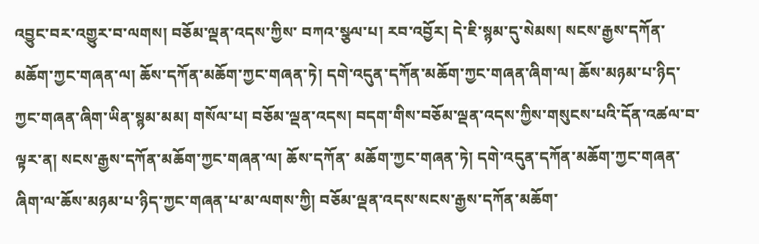འབྱུང་བར་འགྱུར་བ་ལགས། བཅོམ་ལྡན་འདས་ཀྱིས་ བཀའ་སྩལ་པ། རབ་འབྱོར། དེ་ཇི་སྙམ་དུ་སེམས། སངས་རྒྱས་དཀོན་མཆོག་ཀྱང་གཞན་ལ། ཆོས་དཀོན་མཆོག་ཀྱང་གཞན་ཏེ། དགེ་འདུན་དཀོན་མཆོག་ཀྱང་གཞན་ཞིག་ལ། ཆོས་མཉམ་པ་ཉིད་ ཀྱང་གཞན་ཞིག་ཡིན་སྙམ་མམ། གསོལ་པ། བཅོམ་ལྡན་འདས། བདག་གིས་བཅོམ་ལྡན་འདས་ཀྱིས་གསུངས་པའི་དོན་འཚལ་བ་ལྟར་ན། སངས་རྒྱས་དཀོན་མཆོག་ཀྱང་གཞན་ལ། ཆོས་དཀོན་ མཆོག་ཀྱང་གཞན་ཏེ། དགེ་འདུན་དཀོན་མཆོག་ཀྱང་གཞན་ཞིག་ལ་ཆོས་མཉམ་པ་ཉིད་ཀྱང་གཞན་པ་མ་ལགས་ཀྱི། བཅོམ་ལྡན་འདས་སངས་རྒྱས་དཀོན་མཆོག་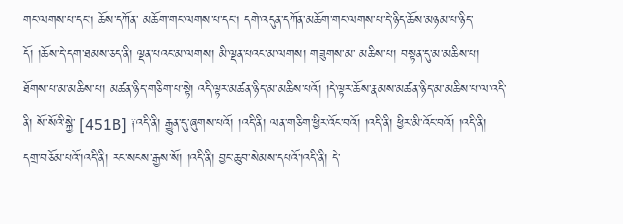གང་ལགས་པ་དང། ཆོས་དཀོན་ མཆོག་གང་ལགས་པ་དང། དགེ་འདུན་དཀོན་མཆོག་གང་ལགས་པ་དེ་ཉིད་ཆོས་མཉམ་པ་ཉིད་དོ། །ཆོས་དེ་དག་ཐམས་ཅད་ནི། ལྡན་པའང་མ་ལགས། མི་ལྡན་པའང་མ་ལགས། གཟུགས་མ་ མཆིས་པ། བསྟན་དུ་མ་མཆིས་པ། ཐོགས་པ་མ་མཆིས་པ། མཚན་ཉིད་གཅིག་པ་སྟེ། འདི་ལྟར་མཚན་ཉིད་མ་མཆིས་པའོ། །དེ་ལྟར་ཆོས་རྣམས་མཚན་ཉིད་མ་མཆིས་པ་ལ་འདི་ནི། སོ་སོའི་སྐྱེ་ [451B] ༑འདི་ནི། རྒྱུན་དུ་ཞུགས་པའོ། །འདི་ནི། ལན་གཅིག་ཕྱིར་འོང་བའོ། །འདི་ནི། ཕྱིར་མི་འོང་བའོ། །འདི་ནི། དགྲ་བཅོམ་པའོ་།འདི་ནི། རང་སངས་རྒྱས་སོ། །འདི་ནི། བྱང་ཆུབ་སེམས་དཔའོ་།འདི་ནི། དེ་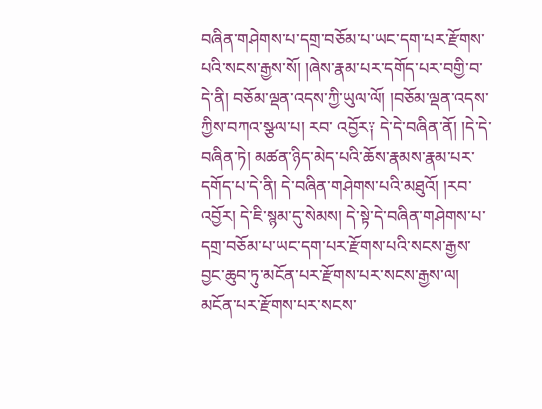བཞིན་གཤེགས་པ་དགྲ་བཅོམ་པ་ཡང་དག་པར་རྫོགས་པའི་སངས་རྒྱས་སོ། །ཞེས་རྣམ་པར་དགོད་པར་བགྱི་བ་དེ་ནི། བཅོམ་ལྡན་འདས་ཀྱི་ཡུལ་ལོ། །བཅོམ་ལྡན་འདས་ཀྱིས་བཀའ་སྩལ་པ། རབ་ འབྱོར༑ དེ་དེ་བཞིན་ནོ། །དེ་དེ་བཞིན་ཏེ། མཚན་ཉིད་མེད་པའི་ཆོས་རྣམས་རྣམ་པར་དགོད་པ་དེ་ནི། དེ་བཞིན་གཤེགས་པའི་མཐུའོ། །རབ་འབྱོར། དེ་ཇི་སྙམ་དུ་སེམས། དེ་སྟེ་དེ་བཞིན་གཤེགས་པ་ དགྲ་བཅོམ་པ་ཡང་དག་པར་རྫོགས་པའི་སངས་རྒྱས་བྱང་ཆུབ་ཏུ་མངོན་པར་རྫོགས་པར་སངས་རྒྱས་ལ། མངོན་པར་རྫོགས་པར་སངས་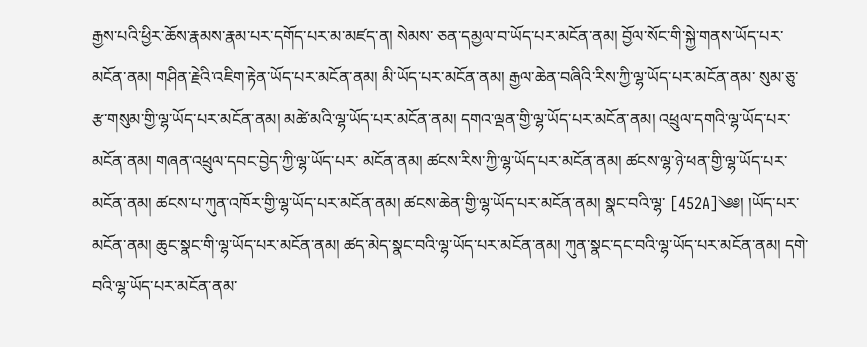རྒྱས་པའི་ཕྱིར་ཆོས་རྣམས་རྣམ་པར་དགོད་པར་མ་མཛད་ན། སེམས་ ཅན་དམྱལ་བ་ཡོད་པར་མངོན་ནམ། བྱོལ་སོང་གི་སྐྱེ་གནས་ཡོད་པར་མངོན་ནམ། གཤིན་རྗེའི་འཇིག་རྟེན་ཡོད་པར་མངོན་ནམ། མི་ཡོད་པར་མངོན་ནམ། རྒྱལ་ཆེན་བཞིའི་རིས་ཀྱི་ལྷ་ཡོད་པར་མངོན་ནམ་ སུམ་ཅུ་རྩ་གསུམ་གྱི་ལྷ་ཡོད་པར་མངོན་ནམ། མཚེ་མའི་ལྷ་ཡོད་པར་མངོན་ནམ། དགའ་ལྡན་གྱི་ལྷ་ཡོད་པར་མངོན་ནམ། འཕྲུལ་དགའི་ལྷ་ཡོད་པར་མངོན་ནམ། གཞན་འཕྲུལ་དབང་བྱེད་ཀྱི་ལྷ་ཡོད་པར་ མངོན་ནམ། ཚངས་རིས་ཀྱི་ལྷ་ཡོད་པར་མངོན་ནམ། ཚངས་ལྷ་ཉེ་ཕན་གྱི་ལྷ་ཡོད་པར་མངོན་ནམ། ཚངས་པ་ཀུན་འཁོར་གྱི་ལྷ་ཡོད་པར་མངོན་ནམ། ཚངས་ཆེན་གྱི་ལྷ་ཡོད་པར་མངོན་ནམ། སྣང་བའི་ལྷ་ [452A]༄༅། །ཡོད་པར་མངོན་ནམ། ཆུང་སྣང་གི་ལྷ་ཡོད་པར་མངོན་ནམ། ཚད་མེད་སྣང་བའི་ལྷ་ཡོད་པར་མངོན་ནམ། ཀུན་སྣང་དང་བའི་ལྷ་ཡོད་པར་མངོན་ནམ། དགེ་བའི་ལྷ་ཡོད་པར་མངོན་ནམ་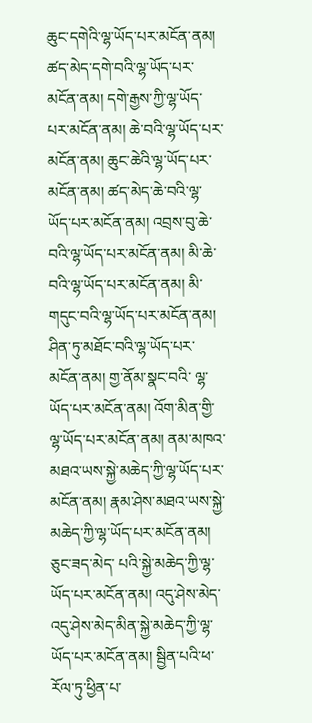ཆུང་དགེའི་ལྷ་ཡོད་པར་མངོན་ནམ། ཚད་མེད་དགེ་བའི་ལྷ་ཡོད་པར་མངོན་ནམ། དགེ་རྒྱས་ཀྱི་ལྷ་ཡོད་པར་མངོན་ནམ། ཆེ་བའི་ལྷ་ཡོད་པར་མངོན་ནམ། ཆུང་ཆེའི་ལྷ་ཡོད་པར་མངོན་ནམ། ཚད་མེད་ཆེ་བའི་ལྷ་ ཡོད་པར་མངོན་ནམ། འབྲས་བུ་ཆེ་བའི་ལྷ་ཡོད་པར་མངོན་ནམ། མི་ཆེ་བའི་ལྷ་ཡོད་པར་མངོན་ནམ། མི་གདུང་བའི་ལྷ་ཡོད་པར་མངོན་ནམ། ཤིན་ཏུ་མཐོང་བའི་ལྷ་ཡོད་པར་མངོན་ནམ། གྱ་ནོམ་སྣང་བའི་ ལྷ་ཡོད་པར་མངོན་ནམ། འོག་མིན་གྱི་ལྷ་ཡོད་པར་མངོན་ནམ། ནམ་མཁའ་མཐའ་ཡས་སྐྱེ་མཆེད་ཀྱི་ལྷ་ཡོད་པར་མངོན་ནམ། རྣམ་ཤེས་མཐའ་ཡས་སྐྱེ་མཆེད་ཀྱི་ལྷ་ཡོད་པར་མངོན་ནམ། ཅུང་ཟད་མེད་ པའི་སྐྱེ་མཆེད་ཀྱི་ལྷ་ཡོད་པར་མངོན་ནམ། འདུ་ཤེས་མེད་འདུ་ཤེས་མེད་མིན་སྐྱེ་མཆེད་ཀྱི་ལྷ་ཡོད་པར་མངོན་ནམ། སྦྱིན་པའི་ཕ་རོལ་ཏུ་ཕྱིན་པ་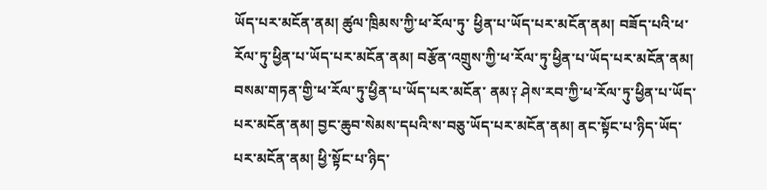ཡོད་པར་མངོན་ནམ། ཚུལ་ཁྲིམས་ཀྱི་ཕ་རོལ་ཏུ་ ཕྱིན་པ་ཡོད་པར་མངོན་ནམ། བཟོད་པའི་ཕ་རོལ་ཏུ་ཕྱིན་པ་ཡོད་པར་མངོན་ནམ། བརྩོན་འགྲུས་ཀྱི་ཕ་རོལ་ཏུ་ཕྱིན་པ་ཡོད་པར་མངོན་ནམ། བསམ་གཏན་གྱི་ཕ་རོལ་ཏུ་ཕྱིན་པ་ཡོད་པར་མངོན་ ནམ༑ ཤེས་རབ་ཀྱི་ཕ་རོལ་ཏུ་ཕྱིན་པ་ཡོད་པར་མངོན་ནམ། བྱང་ཆུབ་སེམས་དཔའི་ས་བཅུ་ཡོད་པར་མངོན་ནམ། ནང་སྟོང་པ་ཉིད་ཡོད་པར་མངོན་ནམ། ཕྱི་སྟོང་པ་ཉིད་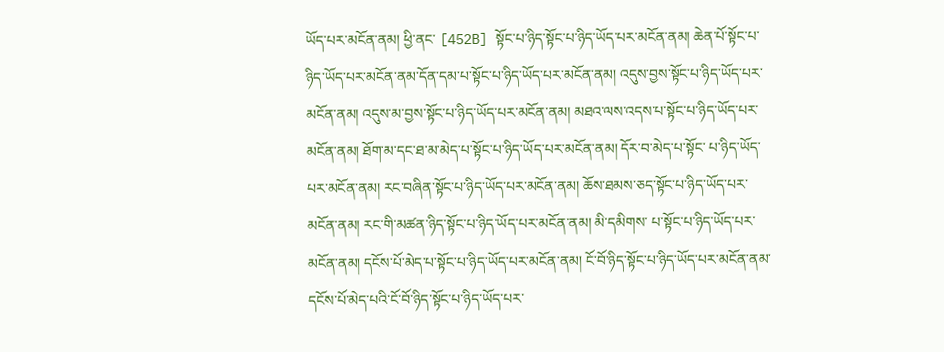ཡོད་པར་མངོན་ནམ། ཕྱི་ནང་ [452B] སྟོང་པ་ཉིད་སྟོང་པ་ཉིད་ཡོད་པར་མངོན་ནམ། ཆེན་པོ་སྟོང་པ་ཉིད་ཡོད་པར་མངོན་ནམ་དོན་དམ་པ་སྟོང་པ་ཉིད་ཡོད་པར་མངོན་ནམ། འདུས་བྱས་སྟོང་པ་ཉིད་ཡོད་པར་ མངོན་ནམ། འདུས་མ་བྱས་སྟོང་པ་ཉིད་ཡོད་པར་མངོན་ནམ། མཐའ་ལས་འདས་པ་སྟོང་པ་ཉིད་ཡོད་པར་མངོན་ནམ། ཐོག་མ་དང་ཐ་མ་མེད་པ་སྟོང་པ་ཉིད་ཡོད་པར་མངོན་ནམ། དོར་བ་མེད་པ་སྟོང་ པ་ཉིད་ཡོད་པར་མངོན་ནམ། རང་བཞིན་སྟོང་པ་ཉིད་ཡོད་པར་མངོན་ནམ། ཆོས་ཐམས་ཅད་སྟོང་པ་ཉིད་ཡོད་པར་མངོན་ནམ། རང་གི་མཚན་ཉིད་སྟོང་པ་ཉིད་ཡོད་པར་མངོན་ནམ། མི་དམིགས་ པ་སྟོང་པ་ཉིད་ཡོད་པར་མངོན་ནམ། དངོས་པོ་མེད་པ་སྟོང་པ་ཉིད་ཡོད་པར་མངོན་ནམ། ངོ་བོ་ཉིད་སྟོང་པ་ཉིད་ཡོད་པར་མངོན་ནམ་དངོས་པོ་མེད་པའི་ངོ་བོ་ཉིད་སྟོང་པ་ཉིད་ཡོད་པར་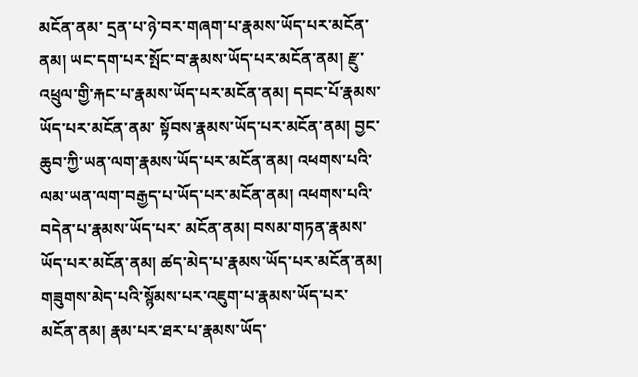མངོན་ནམ་ དྲན་པ་ཉེ་བར་གཞག་པ་རྣམས་ཡོད་པར་མངོན་ནམ། ཡང་དག་པར་སྤོང་བ་རྣམས་ཡོད་པར་མངོན་ནམ། རྫུ་འཕྲུལ་གྱི་རྐང་པ་རྣམས་ཡོད་པར་མངོན་ནམ། དབང་པོ་རྣམས་ཡོད་པར་མངོན་ནམ་ སྟོབས་རྣམས་ཡོད་པར་མངོན་ནམ། བྱང་ཆུབ་ཀྱི་ཡན་ལག་རྣམས་ཡོད་པར་མངོན་ནམ། འཕགས་པའི་ལམ་ཡན་ལག་བརྒྱད་པ་ཡོད་པར་མངོན་ནམ། འཕགས་པའི་བདེན་པ་རྣམས་ཡོད་པར་ མངོན་ནམ། བསམ་གཏན་རྣམས་ཡོད་པར་མངོན་ནམ། ཚད་མེད་པ་རྣམས་ཡོད་པར་མངོན་ནམ། གཟུགས་མེད་པའི་སྙོམས་པར་འཇུག་པ་རྣམས་ཡོད་པར་མངོན་ནམ། རྣམ་པར་ཐར་པ་རྣམས་ཡོད་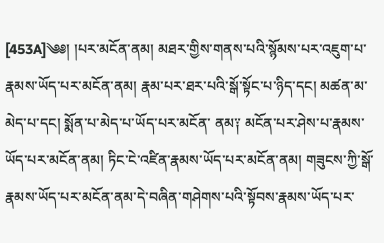[453A]༄༅། །པར་མངོན་ནམ། མཐར་གྱིས་གནས་པའི་སྙོམས་པར་འཇུག་པ་རྣམས་ཡོད་པར་མངོན་ནམ། རྣམ་པར་ཐར་པའི་སྒོ་སྟོང་པ་ཉིད་དང། མཚན་མ་མེད་པ་དང། སྨོན་པ་མེད་པ་ཡོད་པར་མངོན་ ནམ༑ མངོན་པར་ཤེས་པ་རྣམས་ཡོད་པར་མངོན་ནམ། ཏིང་ངེ་འཛིན་རྣམས་ཡོད་པར་མངོན་ནམ། གཟུངས་ཀྱི་སྒོ་རྣམས་ཡོད་པར་མངོན་ནམ་དེ་བཞིན་གཤེགས་པའི་སྟོབས་རྣམས་ཡོད་པར་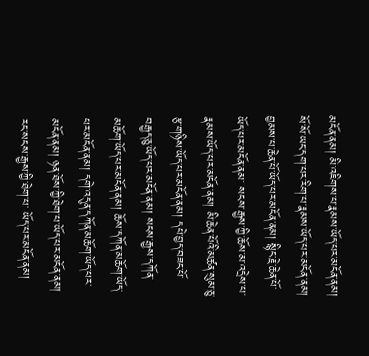མངོན་ནམ། མི་འཇིགས་པ་རྣམས་ཡོད་པར་མངོན་ནམ། སོ་སོ་ཡང་དག་པར་རིག་པ་རྣམས་ཡོད་པར་མངོན་ནམ། བྱམས་པ་ཆེན་པོ་ཡོད་པར་མངོན་ནམ། སྙིང་རྗེ་ཆེན་པོ་ཡོད་པར་མངོན་ནམ་ སངས་རྒྱས་ཀྱི་ཆོས་མ་འདྲེས་པ་རྣམས་ཡོད་པར་མངོན་ནམ། མི་ཆེན་པོའི་མཚན་སུམ་ཅུ་རྩ་གཉིས་ཡོད་པར་མངོན་ནམ། དཔེ་བྱད་བཟང་པོ་བརྒྱད་ཅུ་ཡོད་པར་མངོན་ནམ། སངས་རྒྱས་དཀོན་ མཆོག་ཡོད་པར་མངོན་ནམ། ཆོས་དཀོན་མཆོག་ཡོད་པར་མངོན་ནམ། དགེ་འདུན་དཀོན་མཆོག་ཡོད་པར་མངོན་ནམ། ཉན་ཐོས་ཀྱི་ཐེག་པ་ཡོད་པར་མངོན་ནམ། རང་སངས་རྒྱས་ཀྱི་ཐེག་པ་ ཡོད་པར་མངོན་ནམ།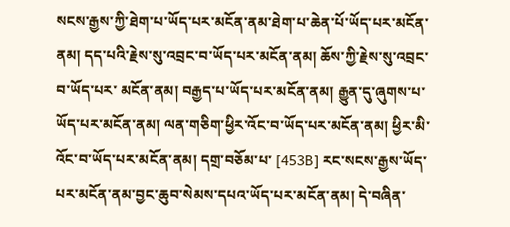སངས་རྒྱས་ཀྱི་ཐེག་པ་ཡོད་པར་མངོན་ནམ་ཐེག་པ་ཆེན་པོ་ཡོད་པར་མངོན་ནམ། དད་པའི་རྗེས་སུ་འབྲང་བ་ཡོད་པར་མངོན་ནམ། ཆོས་ཀྱི་རྗེས་སུ་འབྲང་བ་ཡོད་པར་ མངོན་ནམ། བརྒྱད་པ་ཡོད་པར་མངོན་ནམ། རྒྱུན་དུ་ཞུགས་པ་ཡོད་པར་མངོན་ནམ། ལན་གཅིག་ཕྱིར་འོང་བ་ཡོད་པར་མངོན་ནམ། ཕྱིར་མི་འོང་བ་ཡོད་པར་མངོན་ནམ། དགྲ་བཅོམ་པ་ [453B] རང་སངས་རྒྱས་ཡོད་པར་མངོན་ནམ་བྱང་ཆུབ་སེམས་དཔའ་ཡོད་པར་མངོན་ནམ། དེ་བཞིན་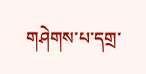གཤེགས་པ་དགྲ་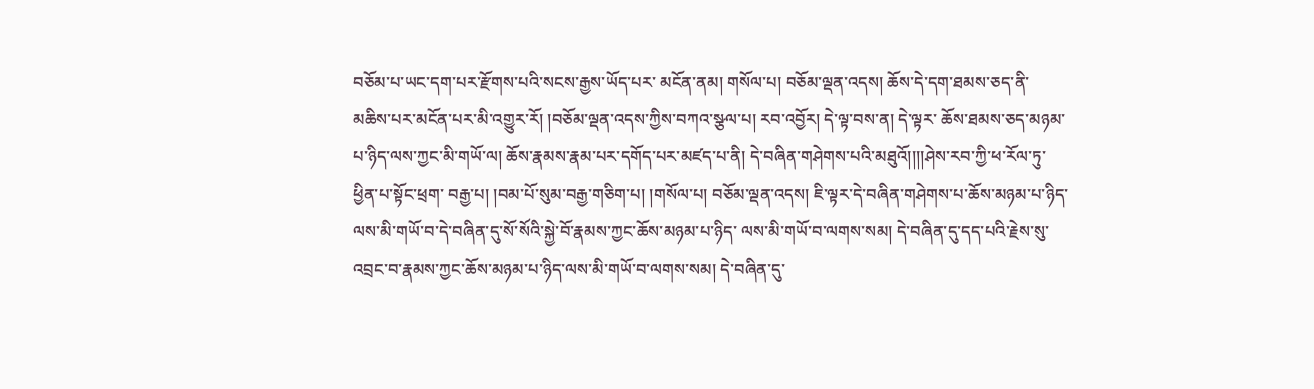བཅོམ་པ་ཡང་དག་པར་རྫོགས་པའི་སངས་རྒྱས་ཡོད་པར་ མངོན་ནམ། གསོལ་པ། བཅོམ་ལྡན་འདས། ཆོས་དེ་དག་ཐམས་ཅད་ནི་མཆིས་པར་མངོན་པར་མི་འགྱུར་རོ། །བཅོམ་ལྡན་འདས་ཀྱིས་བཀའ་སྩལ་པ། རབ་འབྱོར། དེ་ལྟ་བས་ན། དེ་ལྟར་ ཆོས་ཐམས་ཅད་མཉམ་པ་ཉིད་ལས་ཀྱང་མི་གཡོ་ལ། ཆོས་རྣམས་རྣམ་པར་དགོད་པར་མཛད་པ་ནི། དེ་བཞིན་གཤེགས་པའི་མཐུའོ།།།།ཤེས་རབ་ཀྱི་ཕ་རོལ་ཏུ་ཕྱིན་པ་སྟོང་ཕྲག་ བརྒྱ་པ། །བམ་པོ་སུམ་བརྒྱ་གཅིག་པ། །གསོལ་པ། བཅོམ་ལྡན་འདས། ཇི་ལྟར་དེ་བཞིན་གཤེགས་པ་ཆོས་མཉམ་པ་ཉིད་ལས་མི་གཡོ་བ་དེ་བཞིན་དུ་སོ་སོའི་སྐྱེ་བོ་རྣམས་ཀྱང་ཆོས་མཉམ་པ་ཉིད་ ལས་མི་གཡོ་བ་ལགས་སམ། དེ་བཞིན་དུ་དད་པའི་རྗེས་སུ་འབྲང་བ་རྣམས་ཀྱང་ཆོས་མཉམ་པ་ཉིད་ལས་མི་གཡོ་བ་ལགས་སམ། དེ་བཞིན་དུ་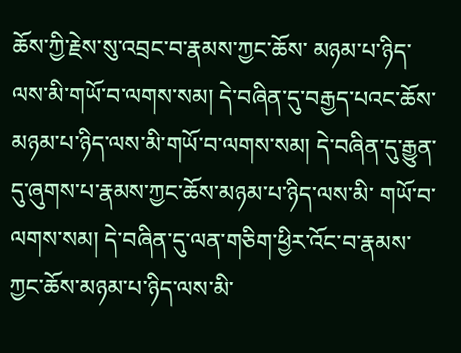ཆོས་ཀྱི་རྗེས་སུ་འབྲང་བ་རྣམས་ཀྱང་ཆོས་ མཉམ་པ་ཉིད་ལས་མི་གཡོ་བ་ལགས་སམ། དེ་བཞིན་དུ་བརྒྱད་པའང་ཆོས་མཉམ་པ་ཉིད་ལས་མི་གཡོ་བ་ལགས་སམ། དེ་བཞིན་དུ་རྒྱུན་དུ་ཞུགས་པ་རྣམས་ཀྱང་ཆོས་མཉམ་པ་ཉིད་ལས་མི་ གཡོ་བ་ལགས་སམ། དེ་བཞིན་དུ་ལན་གཅིག་ཕྱིར་འོང་བ་རྣམས་ཀྱང་ཆོས་མཉམ་པ་ཉིད་ལས་མི་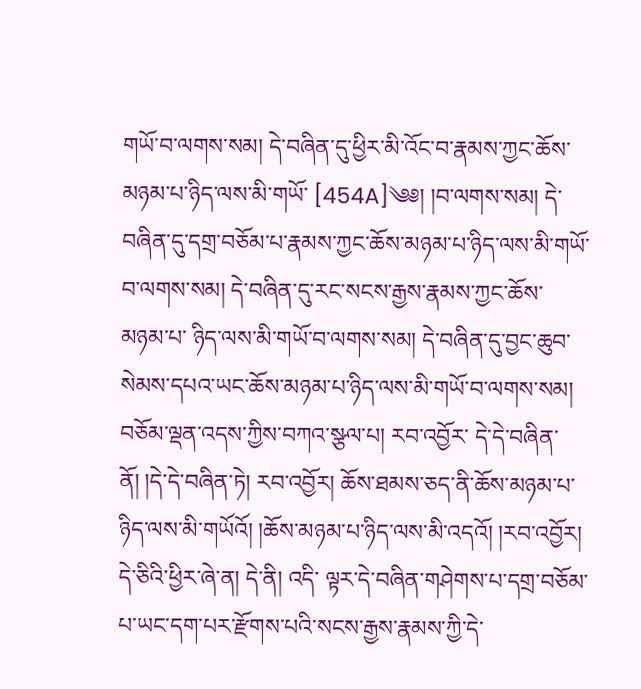གཡོ་བ་ལགས་སམ། དེ་བཞིན་དུ་ཕྱིར་མི་འོང་བ་རྣམས་ཀྱང་ཆོས་མཉམ་པ་ཉིད་ལས་མི་གཡོ་ [454A]༄༅། །བ་ལགས་སམ། དེ་བཞིན་དུ་དགྲ་བཅོམ་པ་རྣམས་ཀྱང་ཆོས་མཉམ་པ་ཉིད་ལས་མི་གཡོ་བ་ལགས་སམ། དེ་བཞིན་དུ་རང་སངས་རྒྱས་རྣམས་ཀྱང་ཆོས་མཉམ་པ་ ཉིད་ལས་མི་གཡོ་བ་ལགས་སམ། དེ་བཞིན་དུ་བྱང་ཆུབ་སེམས་དཔའ་ཡང་ཆོས་མཉམ་པ་ཉིད་ལས་མི་གཡོ་བ་ལགས་སམ། བཅོམ་ལྡན་འདས་ཀྱིས་བཀའ་སྩལ་པ། རབ་འབྱོར་ དེ་དེ་བཞིན་ནོ། །དེ་དེ་བཞིན་ཏེ། རབ་འབྱོར། ཆོས་ཐམས་ཅད་ནི་ཆོས་མཉམ་པ་ཉིད་ལས་མི་གཡོའོ། །ཆོས་མཉམ་པ་ཉིད་ལས་མི་འདའོ། །རབ་འབྱོར། དེ་ཅིའི་ཕྱིར་ཞེ་ན། དེ་ནི། འདི་ ལྟར་དེ་བཞིན་གཤེགས་པ་དགྲ་བཅོམ་པ་ཡང་དག་པར་རྫོགས་པའི་སངས་རྒྱས་རྣམས་ཀྱི་དེ་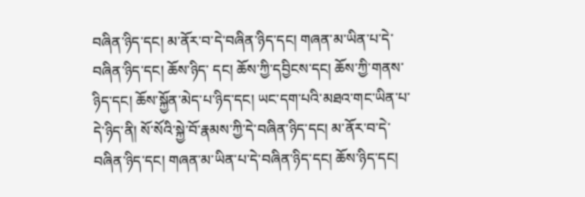བཞིན་ཉིད་དང། མ་ནོར་བ་དེ་བཞིན་ཉིད་དང། གཞན་མ་ཡིན་པ་དེ་བཞིན་ཉིད་དང། ཆོས་ཉིད་ དང། ཆོས་ཀྱི་དབྱིངས་དང། ཆོས་ཀྱི་གནས་ཉིད་དང། ཆོས་སྐྱོན་མེད་པ་ཉིད་དང། ཡང་དག་པའི་མཐའ་གང་ཡིན་པ་དེ་ཉིད་ནི། སོ་སོའི་སྐྱེ་བོ་རྣམས་ཀྱི་དེ་བཞིན་ཉིད་དང། མ་ནོར་བ་དེ་ བཞིན་ཉིད་དང། གཞན་མ་ཡིན་པ་དེ་བཞིན་ཉིད་དང། ཆོས་ཉིད་དང།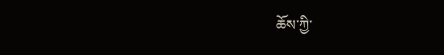ཆོས་ཀྱི་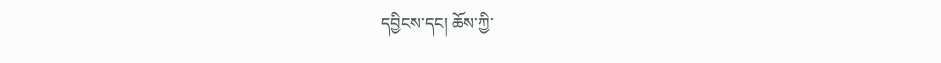དབྱིངས་དང། ཆོས་ཀྱི་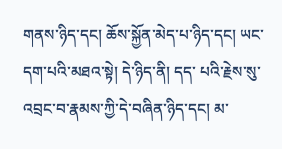གནས་ཉིད་དང། ཆོས་སྐྱོན་མེད་པ་ཉིད་དང། ཡང་དག་པའི་མཐའ་སྟེ། དེ་ཉིད་ནི། དད་ པའི་རྗེས་སུ་འབྲང་བ་རྣམས་ཀྱི་དེ་བཞིན་ཉིད་དང། མ་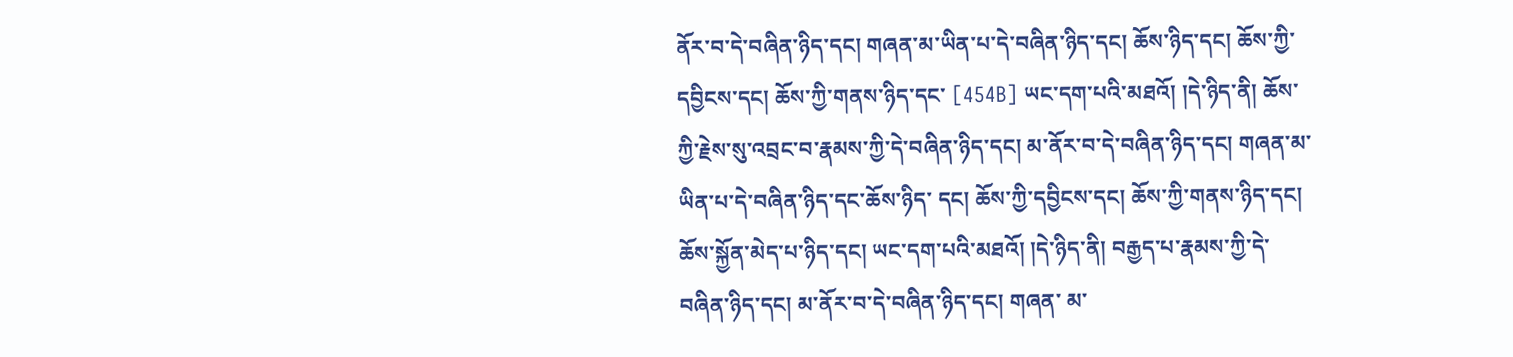ནོར་བ་དེ་བཞིན་ཉིད་དང། གཞན་མ་ཡིན་པ་དེ་བཞིན་ཉིད་དང། ཆོས་ཉིད་དང། ཆོས་ཀྱི་དབྱིངས་དང། ཆོས་ཀྱི་གནས་ཉིད་དང་ [454B] ཡང་དག་པའི་མཐའོ། །དེ་ཉིད་ནི། ཆོས་ཀྱི་རྗེས་སུ་འབྲང་བ་རྣམས་ཀྱི་དེ་བཞིན་ཉིད་དང། མ་ནོར་བ་དེ་བཞིན་ཉིད་དང། གཞན་མ་ཡིན་པ་དེ་བཞིན་ཉིད་དང་ཆོས་ཉིད་ དང། ཆོས་ཀྱི་དབྱིངས་དང། ཆོས་ཀྱི་གནས་ཉིད་དང། ཆོས་སྐྱོན་མེད་པ་ཉིད་དང། ཡང་དག་པའི་མཐའོ། །དེ་ཉིད་ནི། བརྒྱད་པ་རྣམས་ཀྱི་དེ་བཞིན་ཉིད་དང། མ་ནོར་བ་དེ་བཞིན་ཉིད་དང། གཞན་ མ་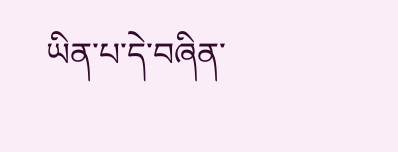ཡིན་པ་དེ་བཞིན་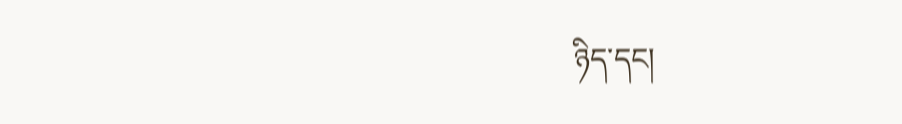ཉིད་དང།